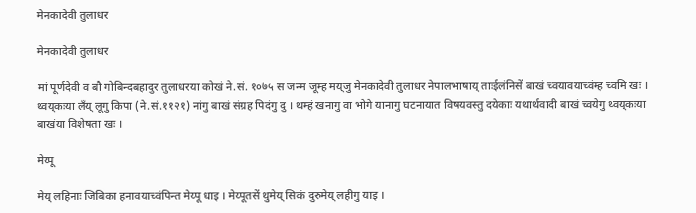मेनकादेवी तुलाधर

मेनकादेवी तुलाधर

मां पूर्णदेवी व बौ गोबिन्दबहादुर तुलाधरया कोखं ने.सं. १०७५ स जन्म जूम्ह मय्‌जु मेनकादेवी तुलाधर नेपालभाषाय् ताःईलंनिसें बाखं च्वयावयाच्वंम्ह च्वमि खः । थ्वय्‌कःया लँय् लूगु किपा (ने.सं.११२१) नांगु बाखं संग्रह पिदंगु दु । थम्हं खनागु वा भोगे यानागु घटनायात विषयवस्तु दयेकाः यथार्थवादी बाखं च्वयेगु थ्वय्‌कःया बाखंया विशेषता खः ।

मेय्पू

मेय् लहिनाः जिबिका हनावयाच्वंपिन्त मेय्पू धाइ । मेय्पूतसें थुमेय् सिकं दुरुमेय् लहीगु याइ ।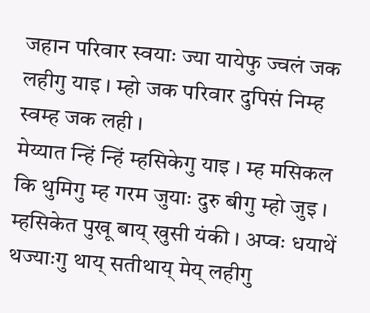जहान परिवार स्वयाः ज्या यायेफु ज्वलं जक लहीगु याइ । म्हो जक परिवार दुपिसं निम्ह स्वम्ह जक लही ।
मेय्यात न्हिं न्हिं म्हसिकेगु याइ । म्ह मसिकल कि थुमिगु म्ह गरम जुयाः दुरु बीगु म्हो जुइ । म्हसिकेत पुखू बाय् खुसी यंकी । अप्वः धयाथें थज्याःगु थाय् सतीथाय् मेय् लहीगु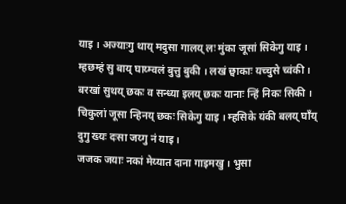याइ । अज्याःगु थाय् मदुसा गालय् लः मुंका जूसां सिकेगु याइ । म्हछम्हं सु बाय् घाय्म्वलं बुत्तु बुकी । लखं छ्वाकाः यच्चुसे च्वंकी । बरखां सुथय् छकः व सन्ध्या इलय् छकः यानाः न्हिं निकः सिकी । चिकुलां जूसा न्हिनय् छकः सिकेगु याइ । म्हसिके यंकी बलय् घाँय् दुगु ख्यः दःसा जय्गु नं याइ ।
जजक जयाः नकां मेय्यात दाना गाइमखु । भुसा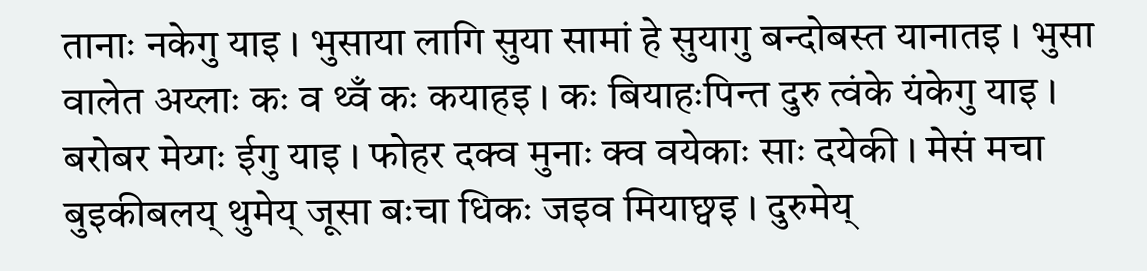तानाः नकेगु याइ । भुसाया लागि सुया सामां हे सुयागु बन्दोबस्त यानातइ । भुसा वालेत अय्लाः कः व थ्वँ कः कयाहइ । कः बियाहःपिन्त दुरु त्वंके यंकेगु याइ ।
बरोबर मेय्गः ईगु याइ । फोहर दक्व मुनाः क्व वयेकाः साः दयेकी । मेसं मचा बुइकीबलय् थुमेय् जूसा बःचा धिकः जइव मियाछ्वइ । दुरुमेय्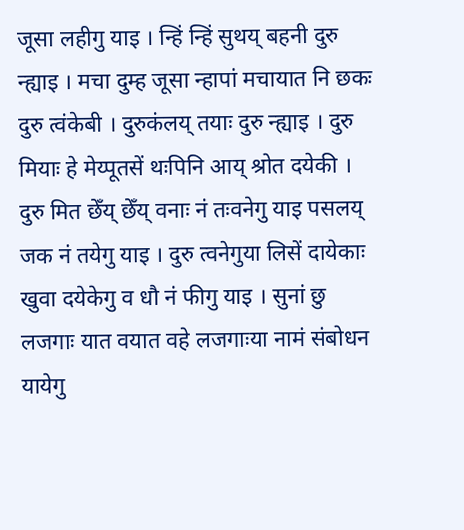जूसा लहीगु याइ । न्हिं न्हिं सुथय् बहनी दुरु न्ह्याइ । मचा दुम्ह जूसा न्हापां मचायात नि छकः दुरु त्वंकेबी । दुरुकंलय् तयाः दुरु न्ह्याइ । दुरु मियाः हे मेय्पूतसें थःपिनि आय् श्रोत दयेकी ।
दुरु मित छेँय् छेँय् वनाः नं तःवनेगु याइ पसलय् जक नं तयेगु याइ । दुरु त्वनेगुया लिसें दायेकाः खुवा दयेकेगु व धौ नं फीगु याइ । सुनां छु लजगाः यात वयात वहे लजगाःया नामं संबोधन यायेगु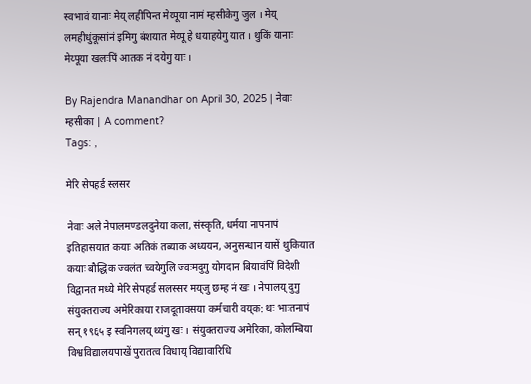स्वभावं यानाः मेय् लहीपिन्त मेय्पूया नामं म्हसीकेगु जुल । मेय् लमहीधुंकूसांनं इमिगु बंशयात मेय्पू हे धयाहयेगु यात । थुकिं यानाः मेय्पूया खलःपिं आतक नं दयेगु याः ।

By Rajendra Manandhar on April 30, 2025 | नेवाः म्हसीका | A comment?
Tags: ,

मेरि सेपहर्ड स्लसर

नेवाः अले नेपालमण्डलदुनेया कला, संस्कृति, धर्मया नापनापं इतिहासयात कयाः अतिकं तब्याक अध्ययन, अनुसन्धान यासें थुकियात कयाः बौद्धिक ज्वलंत च्वयेगुलि ज्वःमदुगु योगदान बियावंपिं विदेशी विद्वानत मध्ये मेरि सेपहर्ड सलस्सर मय्‌जु छम्ह नं खः । नेपालय् दुगु संयुक्तराज्य अमेरिकाया राजदूतावसया कर्मचारी वय्‌क: थः भाःतनापं सन् १९६५ इ स्वनिगलय् थ्यंगु खः । संयुक्तराज्य अमेरिका, कोलम्बिया विश्वविद्यालयपाखें पुरातत्व विधाय् विद्यावारिधि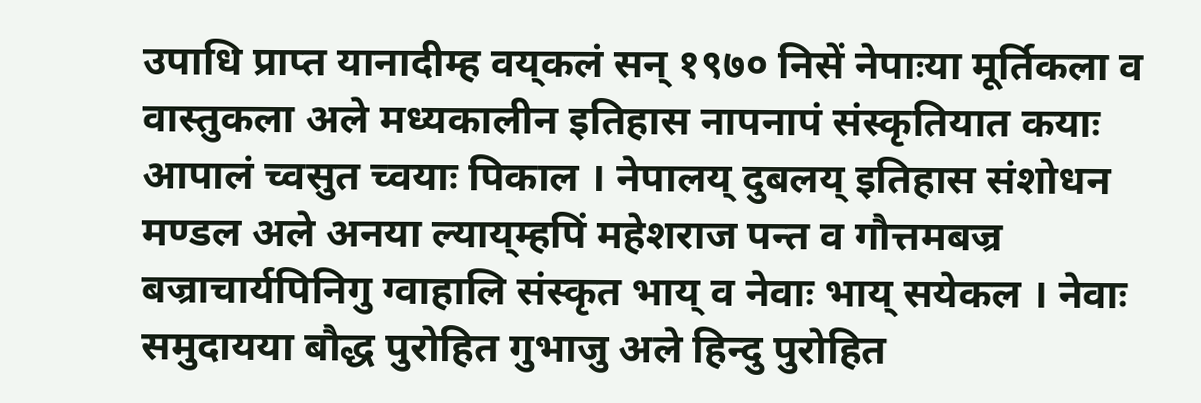उपाधि प्राप्त यानादीम्ह वय्‌कलं सन् १९७० निसें नेपाःया मूर्तिकला व वास्तुकला अले मध्यकालीन इतिहास नापनापं संस्कृतियात कयाः आपालं च्वसुत च्वयाः पिकाल । नेपालय् दुबलय् इतिहास संशोधन मण्डल अले अनया ल्याय्‌म्हपिं महेशराज पन्त व गौत्तमबज्र बज्राचार्यपिनिगु ग्वाहालि संस्कृत भाय् व नेवाः भाय् सयेकल । नेवाः समुदायया बौद्ध पुरोहित गुभाजु अले हिन्दु पुरोहित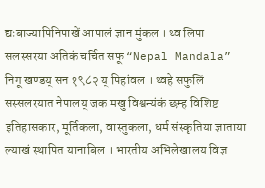द्यःबाज्यापिनिपाखें आपालं ज्ञान मुंकल । थ्व लिपा सलस्सरया अतिकं चर्चित सफू “Nepal Mandala” निगू खण्डय् सन १९८२ य् पिहांवल । थ्वहे सफुलिं सस्सलरयात नेपालय् जक मखु विश्वन्यंकं छम्ह विशिष्ट इतिहासकार, मूर्तिकला, वास्तुकला, धर्म संस्कृतिया ज्ञाताया ल्याखं स्थापित यानाबिल । भारतीय अभिलेखालय विज्ञ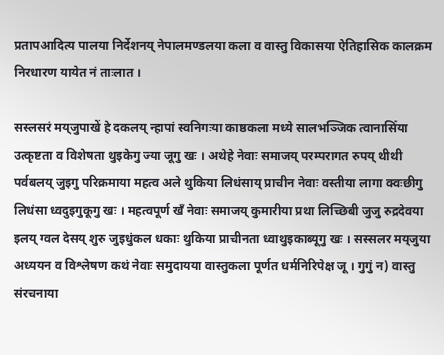प्रतापआदित्य पालया निर्देशनय् नेपालमण्डलया कला व वास्तु विकासया ऐतिहासिक कालक्रम निरधारण यायेत नं ताःलात ।

सस्लसरं मय्‌जुपाखें हे दकलय् न्हापां स्वनिगःया काष्ठकला मध्ये सालभञ्जिक त्वानासिँया उत्कृष्टता व विशेषता थुइकेगु ज्या जूगु खः । अथेहे नेवाः समाजय् परम्परागत रुपय् थीथी पर्वबलय् जुइगु परिक्रमाया महत्व अले थुकिया लिधंसाय् प्राचीन नेवाः वस्तीया लागा क्वःछीगु लिधंसा ध्वदुइगुकूगु खः । महत्वपूर्ण खँ नेवाः समाजय् कुमारीया प्रथा लिच्छिबी जुजु रुद्रदेवया इलय् ग्वल देसय् शुरु जुइधुंकल धकाः थुकिया प्राचीनता ध्वाथुइकाब्यूगु खः । सस्सलर मय्‌जुया अध्ययन व विश्लेषण कथं नेवाः समुदायया वास्तुकला पूर्णत धर्मनिरिपेक्ष जू । गुगुं न) वास्तु संरचनाया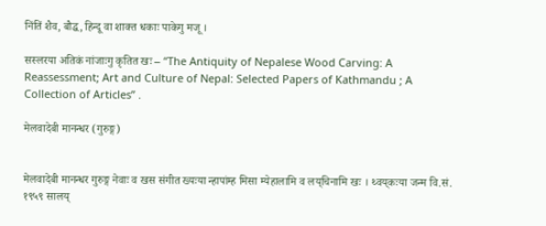निंतिं शैव, बौद्ध, हिन्दू वा शाक्त धकाः पाकेगु मजू ।

सस्लरया अतिकं नांजाःगु कृतित खः – “The Antiquity of Nepalese Wood Carving: A Reassessment; Art and Culture of Nepal: Selected Papers of Kathmandu ; A Collection of Articles” .

मेलवादेबी मानन्धर (गुरुङ्ग)


मेलवादेबी मानन्धर गुरुङ्ग नेवाः व खस संगीत ख्यःया न्हापांम्ह मिसा म्येहालामि व लय्‌चिनामि खः । थ्वय्‌कःया जन्म वि.सं. १९५९ सालय्‌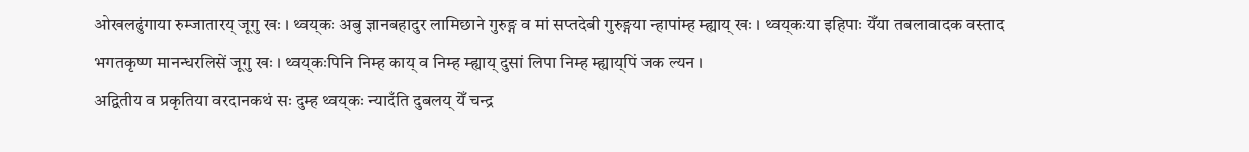ओखलढुंगाया रुम्जातारय्‌ जूगु खः । थ्वय्‌कः अबु ज्ञानबहादुर लामिछाने गुरुङ्ग व मां सप्तदेबी गुरुङ्गया न्हापांम्ह म्ह्याय्‌ खः । थ्वय्‌कःया इहिपाः येँया तबलावादक वस्ताद भगतकृष्ण मानन्धरलिसें जूगु खः । थ्वय्‌कःपिनि निम्ह काय्‌ व निम्ह म्ह्याय्‌ दुसां लिपा निम्ह म्ह्याय्‌पिं जक ल्यन ।
अद्वितीय व प्रकृतिया वरदानकथं सः दुम्ह थ्वय्‌कः न्यादँति दुबलय्‌ येँ चन्द्र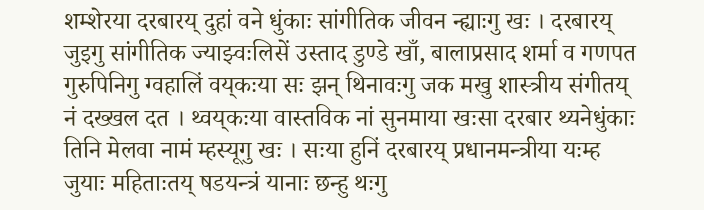शम्शेरया दरबारय्‌ दुहां वने धुंकाः सांगीतिक जीवन न्ह्याःगु खः । दरबारय्‌ जुइगु सांगीतिक ज्याझ्वःलिसें उस्ताद डुण्डे खाँ, बालाप्रसाद शर्मा व गणपत गुरुपिनिगु ग्वहालिं वय्‌कःया सः झन् थिनावःगु जक मखु शास्त्रीय संगीतय्‌ नं दख्खल दत । थ्वय्‌कःया वास्तविक नां सुनमाया खःसा दरबार थ्यनेधुंकाः तिनि मेलवा नामं म्हस्यूगु खः । सःया हुनिं दरबारय्‌ प्रधानमन्त्रीया यःम्ह जुयाः महिताःतय्‌ षडयन्त्रं यानाः छन्हु थःगु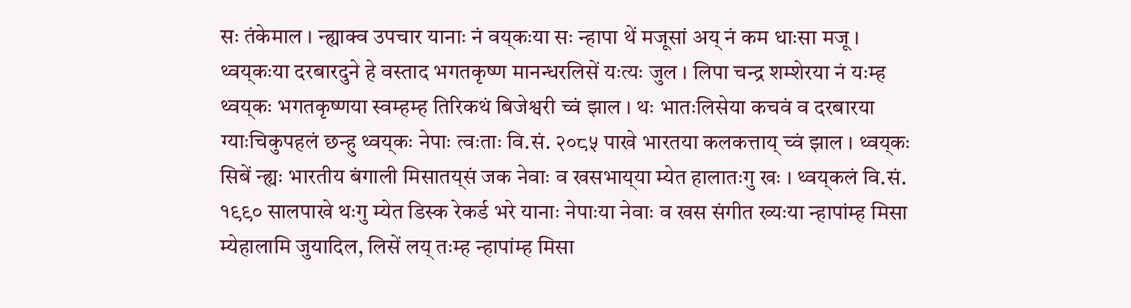सः तंकेमाल । न्ह्याक्व उपचार यानाः नं वय्‌कःया सः न्हापा थें मजूसां अय्‌ नं कम धाःसा मजू ।
थ्वय्‌कःया दरबारदुने हे वस्ताद भगतकृष्ण मानन्धरलिसें यःत्यः जुल । लिपा चन्द्र शम्शेरया नं यःम्ह थ्वय्‌कः भगतकृष्णया स्वम्हम्ह तिरिकथं बिजेश्वरी च्वं झाल । थः भातःलिसेया कचवं व दरबारया ग्याःचिकुपहलं छन्हु थ्वय्‌कः नेपाः त्वःताः वि.सं. २०८५ पाखे भारतया कलकत्ताय्‌ च्वं झाल । थ्वय्‌कः सिबें न्ह्यः भारतीय बंगाली मिसातय्‌सं जक नेवाः व खसभाय्‌या म्येत हालातःगु खः । थ्वय्‌कलं वि.सं. १९९० सालपाखे थःगु म्येत डिस्क रेकर्ड भरे यानाः नेपाःया नेवाः व खस संगीत ख्यःया न्हापांम्ह मिसा म्येहालामि जुयादिल, लिसें लय्‌ तःम्ह न्हापांम्ह मिसा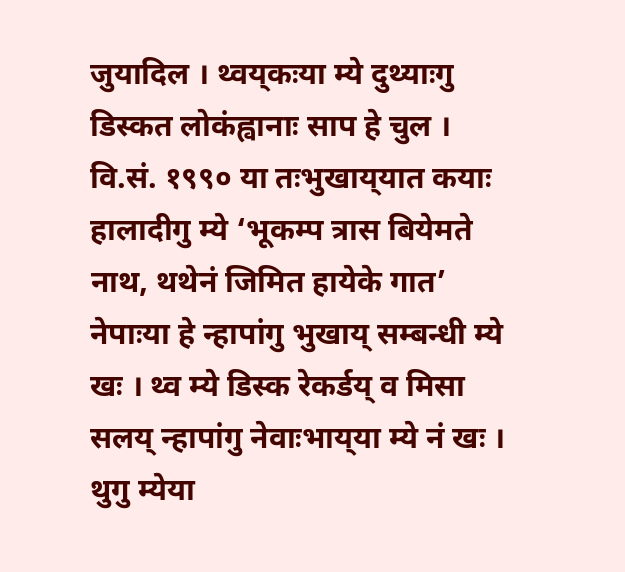जुयादिल । थ्वय्‌कःया म्ये दुथ्याःगु डिस्कत लोकंह्वानाः साप हे चुल ।
वि.सं. १९९० या तःभुखाय्‌यात कयाः हालादीगु म्ये ‘भूकम्प त्रास बियेमते नाथ, थथेनं जिमित हायेके गात’ नेपाःया हे न्हापांगु भुखाय्‌ सम्बन्धी म्ये खः । थ्व म्ये डिस्क रेकर्डय्‌ व मिसा सलय्‌ न्हापांगु नेवाःभाय्‌या म्ये नं खः । थुगु म्येया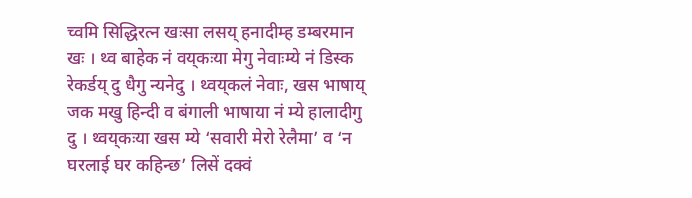च्वमि सिद्धिरत्न खःसा लसय्‌ हनादीम्ह डम्बरमान खः । थ्व बाहेक नं वय्‌कःया मेगु नेवाःम्ये नं डिस्क रेकर्डय्‌ दु धैगु न्यनेदु । थ्वय्‌कलं नेवाः, खस भाषाय्‌ जक मखु हिन्दी व बंगाली भाषाया नं म्ये हालादीगु दु । थ्वय्‌कःया खस म्ये ‘सवारी मेरो रेलैमा’ व ‘न घरलाई घर कहिन्छ’ लिसें दक्वं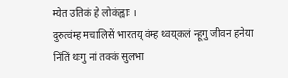म्येत उतिकं हे लोकंह्वाः ।
दुरुत्वंम्ह मचालिसें भारतय्‌ वंम्ह थ्वय्‌कलं न्हूगु जीवन हनेया निंतिं थःगु नां तक्कं सुलभा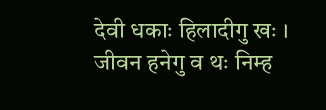देवी धकाः हिलादीगु खः । जीवन हनेगु व थः निम्ह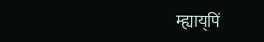म्ह्याय्‌पिं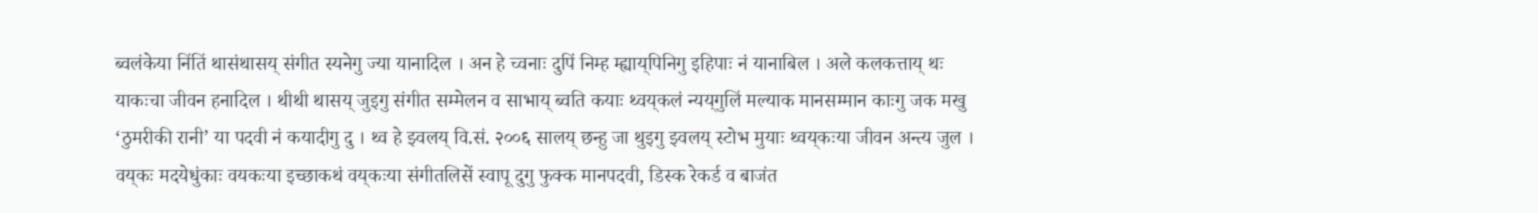ब्वलंकेया निंतिं थासंथासय्‌ संगीत स्यनेगु ज्या यानादिल । अन हे च्वनाः दुपिं निम्ह म्ह्याय्‌पिनिगु इहिपाः नं यानाबिल । अले कलकत्ताय्‌ थः याकःचा जीवन हनादिल । थीथी थासय्‌ जुइगु संगीत सम्मेलन व साभाय्‌ ब्वति कयाः थ्वय्‌कलं न्यय्‌गुलिं मल्याक मानसम्मान काःगु जक मखु ‘ठुमरीकी रानी’ या पदवी नं कयादीगु दु । थ्व हे झ्वलय्‌ वि.सं. २००६ सालय्‌ छन्हु जा थुइगु झ्वलय्‌ स्टोभ मुयाः थ्वय्‌कःया जीवन अन्त्य जुल । वय्‌कः मदयेधुंकाः वयकःया इच्छाकथं वय्‌कःया संगीतलिसें स्वापू दुगु फुक्क मानपदवी, डिस्क रेकर्ड व बाजंत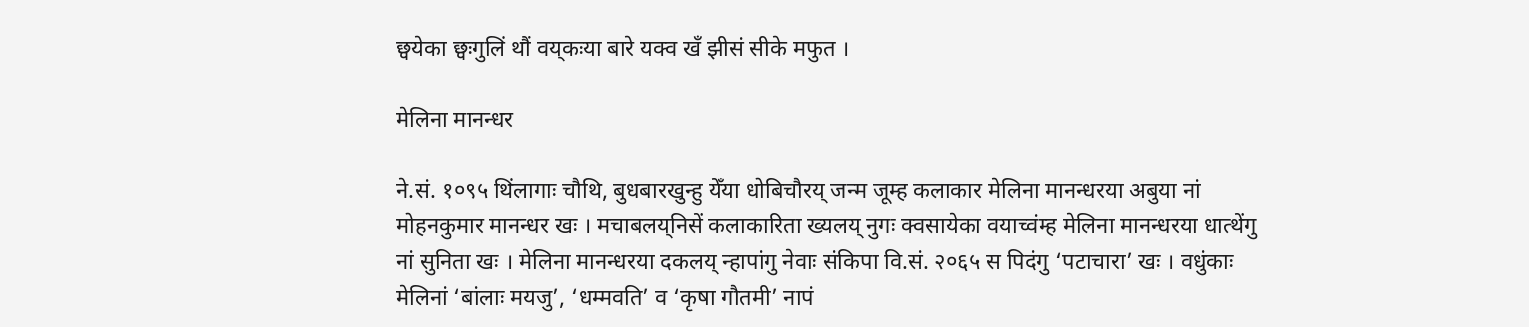छ्वयेका छ्वःगुलिं थौं वय्‌कःया बारे यक्व खँ झीसं सीके मफुत ।

मेलिना मानन्धर

ने.सं. १०९५ थिंलागाः चौथि, बुधबारखुन्हु येँया धोबिचौरय्‌ जन्म जूम्ह कलाकार मेलिना मानन्धरया अबुया नां मोहनकुमार मानन्धर खः । मचाबलय्‌निसें कलाकारिता ख्यलय्‌ नुगः क्वसायेका वयाच्वंम्ह मेलिना मानन्धरया धात्थेंगु नां सुनिता खः । मेलिना मानन्धरया दकलय्‌ न्हापांगु नेवाः संकिपा वि.सं. २०६५ स पिदंगु ‘पटाचारा’ खः । वधुंकाः मेलिनां ‘बांलाः मयजु’, ‘धम्मवति’ व ‘कृषा गौतमी’ नापं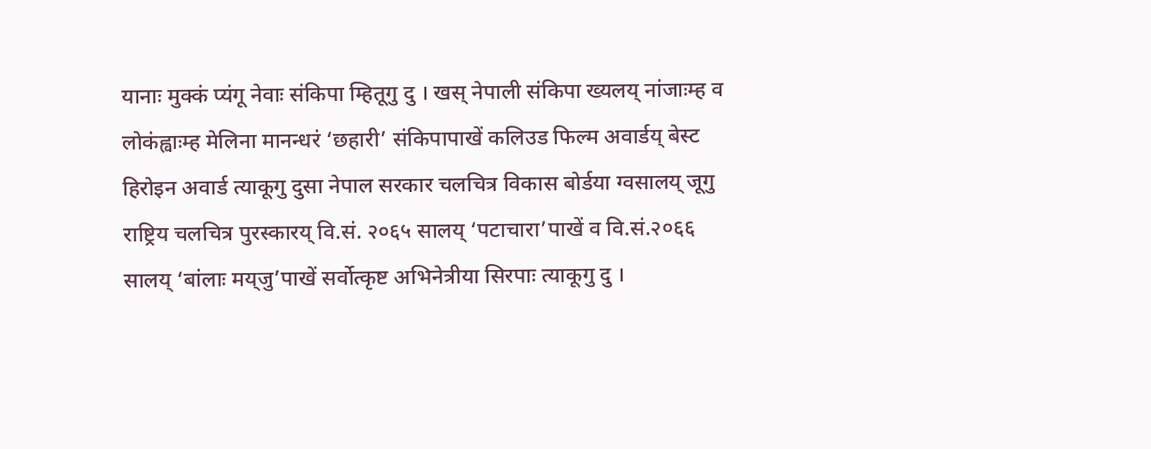यानाः मुक्कं प्यंगू नेवाः संकिपा म्हितूगु दु । खस् नेपाली संकिपा ख्यलय्‌ नांजाःम्ह व लोकंह्वाःम्ह मेलिना मानन्धरं ‘छहारी’ संकिपापाखें कलिउड फिल्म अवार्डय्‌ बेस्ट हिरोइन अवार्ड त्याकूगु दुसा नेपाल सरकार चलचित्र विकास बोर्डया ग्वसालय्‌ जूगु राष्ट्रिय चलचित्र पुरस्कारय्‌ वि.सं. २०६५ सालय्‌ ‘पटाचारा’पाखें व वि.सं.२०६६ सालय्‌ ‘बांलाः मय्‌जु’पाखें सर्वोत्कृष्ट अभिनेत्रीया सिरपाः त्याकूगु दु ।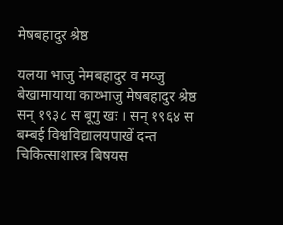मेषबहादुर श्रेष्ठ

यलया भाजु नेमबहादुर व मय्जु बेखामायाया काय्भाजु मेषबहादुर श्रेष्ठ सन् १९३८ स बूगु खः । सन् १९६४ स बम्बई विश्वविद्यालयपाखें दन्त चिकित्साशास्त्र बिषयस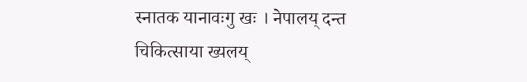स्नातक यानावःगु खः । नेपालय् दन्त चिकित्साया ख्यलय्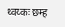थ्वय्कः छम्ह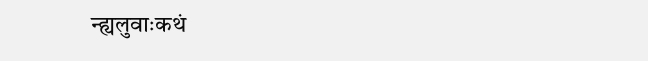न्ह्यलुवाःकथं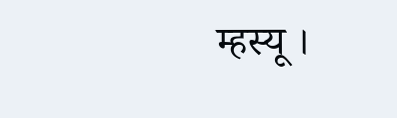म्हस्यू ।